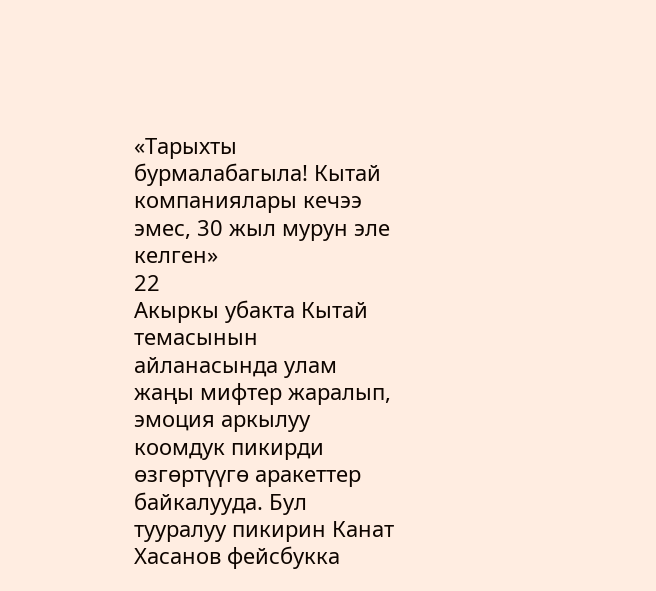«Тарыхты бурмалабагыла! Кытай компаниялары кечээ эмес, 30 жыл мурун эле келген»
22
Акыркы убакта Кытай темасынын айланасында улам жаңы мифтер жаралып, эмоция аркылуу коомдук пикирди өзгөртүүгө аракеттер байкалууда. Бул тууралуу пикирин Канат Хасанов фейсбукка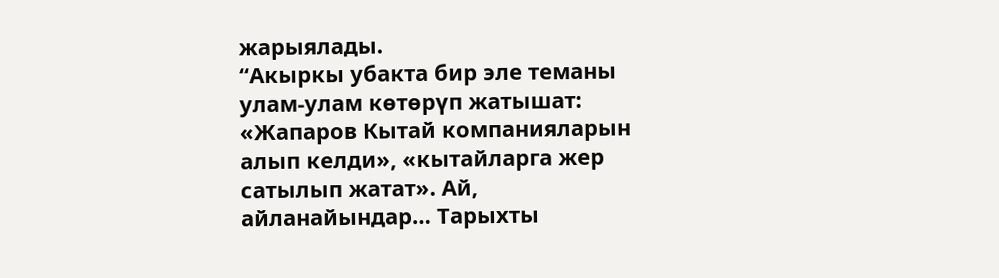жарыялады.
“Акыркы убакта бир эле теманы улам-улам көтөрүп жатышат: «Жапаров Кытай компанияларын алып келди», «кытайларга жер сатылып жатат». Ай, айланайындар… Тарыхты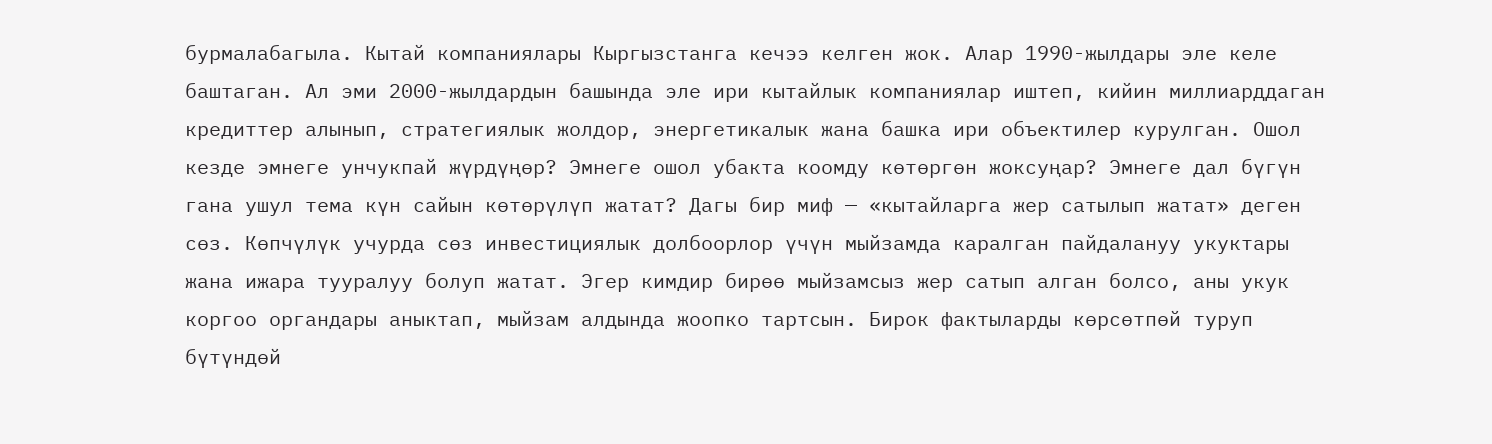бурмалабагыла. Кытай компаниялары Кыргызстанга кечээ келген жок. Алар 1990-жылдары эле келе баштаган. Ал эми 2000-жылдардын башында эле ири кытайлык компаниялар иштеп, кийин миллиарддаган кредиттер алынып, стратегиялык жолдор, энергетикалык жана башка ири объектилер курулган. Ошол кезде эмнеге унчукпай жүрдүңөр? Эмнеге ошол убакта коомду көтөргөн жоксуңар? Эмнеге дал бүгүн гана ушул тема күн сайын көтөрүлүп жатат? Дагы бир миф — «кытайларга жер сатылып жатат» деген сөз. Көпчүлүк учурда сөз инвестициялык долбоорлор үчүн мыйзамда каралган пайдалануу укуктары жана ижара тууралуу болуп жатат. Эгер кимдир бирөө мыйзамсыз жер сатып алган болсо, аны укук коргоо органдары аныктап, мыйзам алдында жоопко тартсын. Бирок фактыларды көрсөтпөй туруп бүтүндөй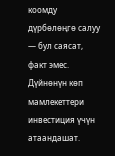коомду дүрбөлөңгө салуу — бул саясат, факт эмес. Дүйнөнүн көп мамлекеттери инвестиция үчүн атаандашат.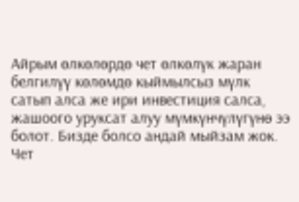Айрым өлкөлөрдө чет өлкөлүк жаран белгилүү көлөмдө кыймылсыз мүлк сатып алса же ири инвестиция салса, жашоого уруксат алуу мүмкүнчүлүгүнө ээ болот. Бизде болсо андай мыйзам жок. Чет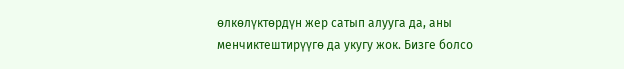өлкөлүктөрдүн жер сатып алууга да, аны менчиктештирүүгө да укугу жок. Бизге болсо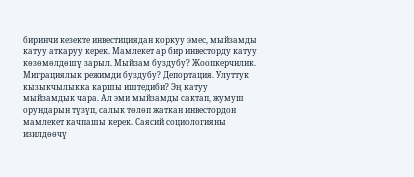биринчи кезекте инвестициядан коркуу эмес, мыйзамды катуу аткаруу керек. Мамлекет ар бир инвесторду катуу көзөмөлдөшү зарыл. Мыйзам буздубу? Жоопкерчилик. Миграциялык режимди буздубу? Депортация. Улуттук кызыкчылыкка каршы иштедиби? Эң катуу мыйзамдык чара. Ал эми мыйзамды сактап, жумуш орундарын түзүп, салык төлөп жаткан инвестордон мамлекет качпашы керек. Саясий социологияны изилдөөчү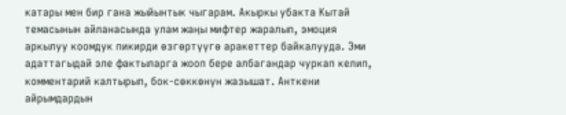катары мен бир гана жыйынтык чыгарам. Акыркы убакта Кытай темасынын айланасында улам жаңы мифтер жаралып, эмоция аркылуу коомдук пикирди өзгөртүүгө аракеттер байкалууда. Эми адаттагыдай эле фактыларга жооп бере албагандар чуркап келип, комментарий калтырып, бок-сөккөнүн жазышат. Анткени айрымдардын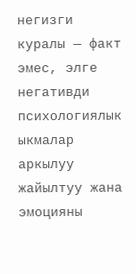негизги куралы — факт эмес, элге негативди психологиялык ыкмалар аркылуу жайылтуу жана эмоцияны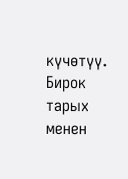күчөтүү. Бирок тарых менен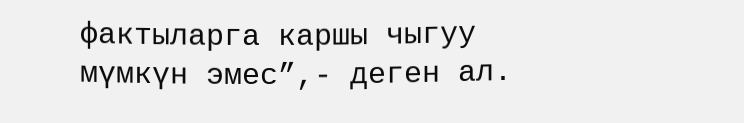фактыларга каршы чыгуу мүмкүн эмес”,- деген ал.